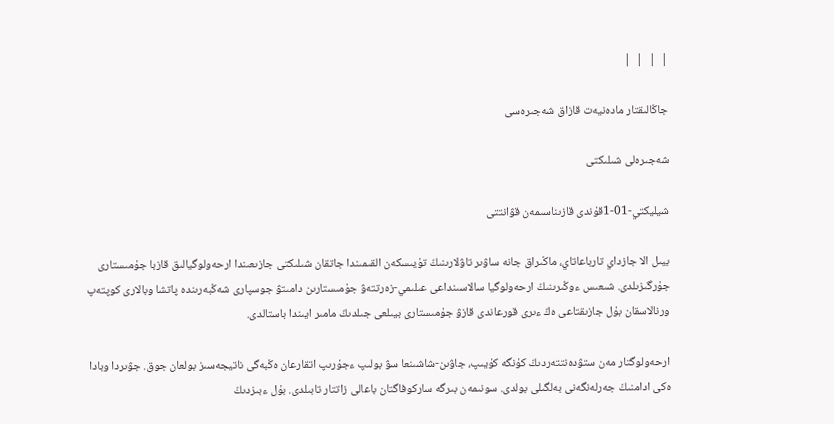|  |  |  |

جاڭالىقتار مادەنيەت قازاق شەجىرەسى

شەجىرەلى شىلىكتى

شيليكتي-01-1قۇندى قازىناسىمەن قۋانتتى

بيىل الا جازداي تارباعاتاي، ماڭىراق جانە ساۋىر تاۋلارىنىڭ تۇيىسكەن القىمىندا جاتقان شىلىكتى جازىعىندا ارحەولوگيالىق قازبا جۇمىستارى جۇرگىزىلدى. شىعىس ءوڭىرىنىڭ ارحەولوگيا سالاسىنداعى عىلىمي-زەرتتەۋ جۇمىستارىن دامىتۋ جوسپارى شەڭبەرىندە پاتشا وبالارى كوپتەپ ورنالاسقان بۇل جازىقتاعى ەڭ ءىرى قورعاندى قازۋ جۇمىستارى بيىلعى جىلدىڭ مامىر ايىندا باستالدى.

ارحەولوگتار مەن ستۋدەنتتەردىڭ كۇنگە كۇيىپ، جاۋىن-شاشىنعا سۋ بولىپ ءجۇرىپ اتقارعان ەڭبەگى ناتيجەسىز بولعان جوق. جۋىردا وبادا ەكى ادامنىڭ جەرلەنگەنى بەلگىلى بولدى. سونىمەن بىرگە ساركوفاگتان باعالى زاتتار تابىلدى. بۇل ءبىزدىڭ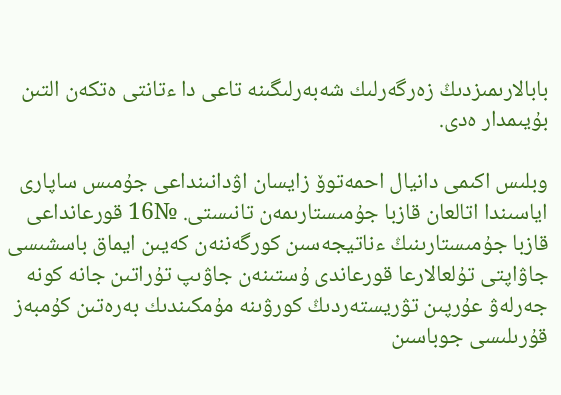بابالارىمىزدىڭ زەرگەرلىك شەبەرلىگىنە تاعى دا ءتانتى ەتكەن التىن بۇيىمدار ەدى.

وبلىس اكىمى دانيال احمەتوۆ زايسان اۋدانىنداعى جۇمىس ساپارى اياسىندا اتالعان قازبا جۇمىستارىمەن تانىستى. №16 قورعانداعى قازبا جۇمىستارىنىڭ ءناتيجەسىن كورگەننەن كەيىن ايماق باسشىسى جاۋاپتى تۇلعالارعا قورعاندى ۇستىنەن جاۋىپ تۇراتىن جانە كونە جەرلەۋ عۇرپىن تۋريستەردىڭ كورۋىنە مۇمكىندىك بەرەتىن كۇمبەز قۇرىلىسى جوباسىن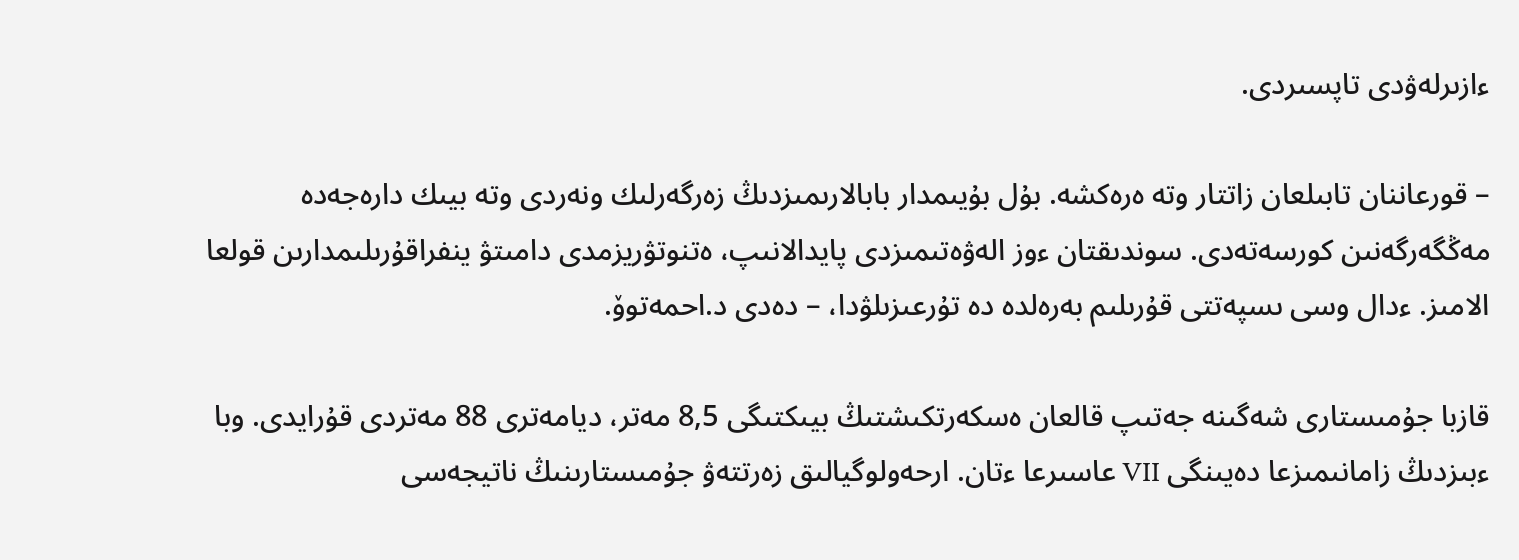ءازىرلەۋدى تاپسىردى.

– قورعاننان تابىلعان زاتتار وتە ەرەكشە. بۇل بۇيىمدار بابالارىمىزدىڭ زەرگەرلىك ونەردى وتە بيىك دارەجەدە مەڭگەرگەنىن كورسەتەدى. سوندىقتان ءوز الەۋەتىمىزدى پايدالانىپ، ەتنوتۋريزمدى دامىتۋ ينفراقۇرىلىمدارىن قولعا الامىز. ءدال وسى ىسپەتتى قۇرىلىم بەرەلدە دە تۇرعىزىلۋدا، – دەدى د.احمەتوۆ.

قازبا جۇمىستارى شەگىنە جەتىپ قالعان ەسكەرتكىشتىڭ بيىكتىگى 8,5 مەتر، ديامەترى 88 مەتردى قۇرايدى. وبا ءبىزدىڭ زامانىمىزعا دەيىنگى VII عاسىرعا ءتان. ارحەولوگيالىق زەرتتەۋ جۇمىستارىنىڭ ناتيجەسى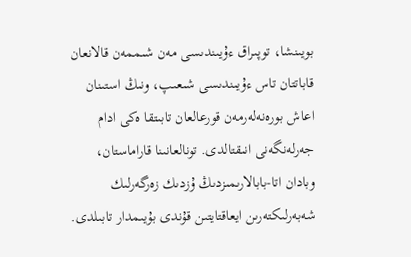بويىنشا، توپىراق ءۇيىندىسى مەن شىممەن قالانعان قاباتتان تاس ءۇيىندىسى شىعىپ، ونىڭ استىنان اعاش بورەنەلەرمەن قورعالعان تابىتقا ەكى ادام جەرلەنگەنى انىقتالدى. تونالعانىنا قاراماستان، وبادان اتا-بابالارىمىزدىڭ ۇزدىك زەرگەرلىك شەبەرلىكتەرىن ايعاقتايتىن قۇندى بۇيىمدار تابىلدى.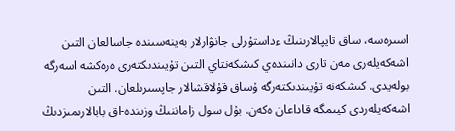اسىرەسە، ساق تايپالارىنىڭ ءداستۇرلى جانۋارلار بەينەسىندە جاسالعان التىن اشەكەيلەرى مەن تارى دانىندەي كىشكەنتاي التىن تۇيىندىكتەرى ەرەكشە اسەرگە بولەيدى. كىشكەنە تۇيىندىكتەرگە ۇساق قۇلاقشالار جاپسىرىلعان. التىن اشەكەيلەردى كيىمگە قاداعان ەكەن. بۇل سول زاماننىڭ وزىندە-اق بابالارىمىزدىڭ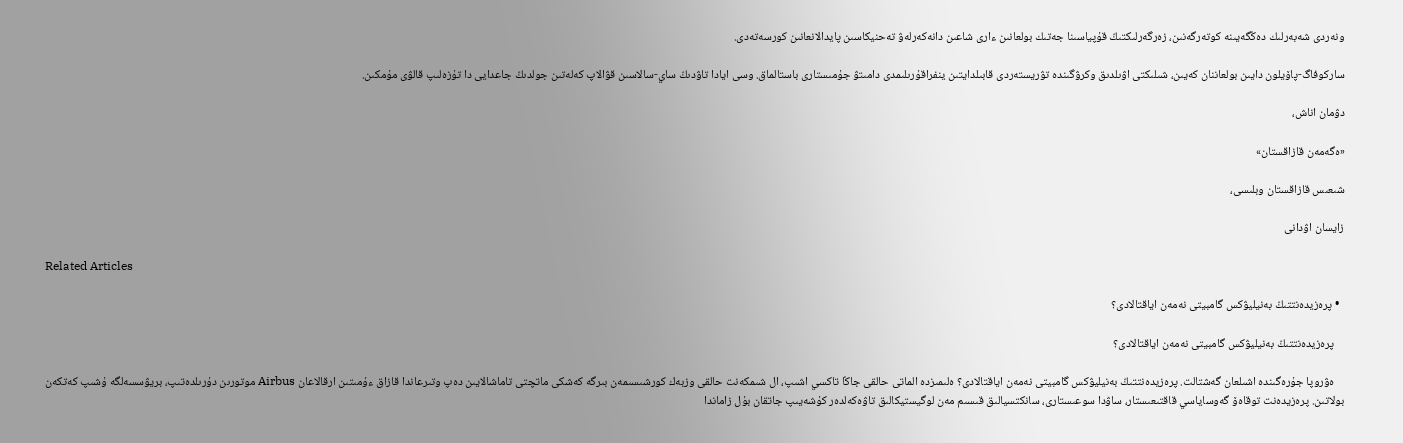ونەردى شەبەرلىك دەڭگەيىنە كوتەرگەنىن، زەرگەرلىكتىڭ قۇپياسىنا جەتىك بولعانىن ءارى شاعىن دانەكەرلەۋ تەحنيكاسىن پايدالانعانىن كورسەتەدى.

ساركوفاگ-پاۆيلون دايىن بولعاننان كەيىن، شىلىكتى اۋىلدىق وكرۋگىندە تۋريستەردى قابىلدايتىن ينفراقۇرىلىمدى دامىتۋ جۇمىستارى باستالماق. وسى ايادا تاۋدىڭ ساي-سالاسىن قۋالاپ كەلەتىن جولدىڭ جاعدايى دا تۇزەلىپ قالۋى مۇمكىن.

دۋمان اناش،

«ەگەمەن قازاقستان»

شىعىس قازاقستان وبلىسى،

زايسان اۋدانى

Related Articles

  • پرەزيدەنتتىڭ بەنيليۋكس گامبيتى نەمەن اياقتالادى؟

    پرەزيدەنتتىڭ بەنيليۋكس گامبيتى نەمەن اياقتالادى؟

    ەۋروپا جۇرەگىندە اشىلعان گەشتالت. پرەزيدەنتتىڭ بەنيليۋكس گامبيتى نەمەن اياقتالادى؟ ەلىمىزدە الماتى حالقى جاڭا تاكسي اشىپ، ال شىمكەنت حالقى وزبەك كورشىسىمەن بىرگە كەشكى ماتچتى تاماشالايىن دەپ وتىرعاندا قازاق ءۇمىتىن ارقالاعان Airbus موتورىن دۇرىلدەتىپ، بريۋسسەلگە ۇشىپ كەتكەن بولاتىن. پرەزيدەنت توقاەۆ گەوساياسي قاقتىعىستار، ساۋدا سوعىستارى، سانكتسيالىق قىسىم مەن لوگيستيكالىق تاۋەكەلدەر كۇشەيىپ جاتقان بۇل زاماندا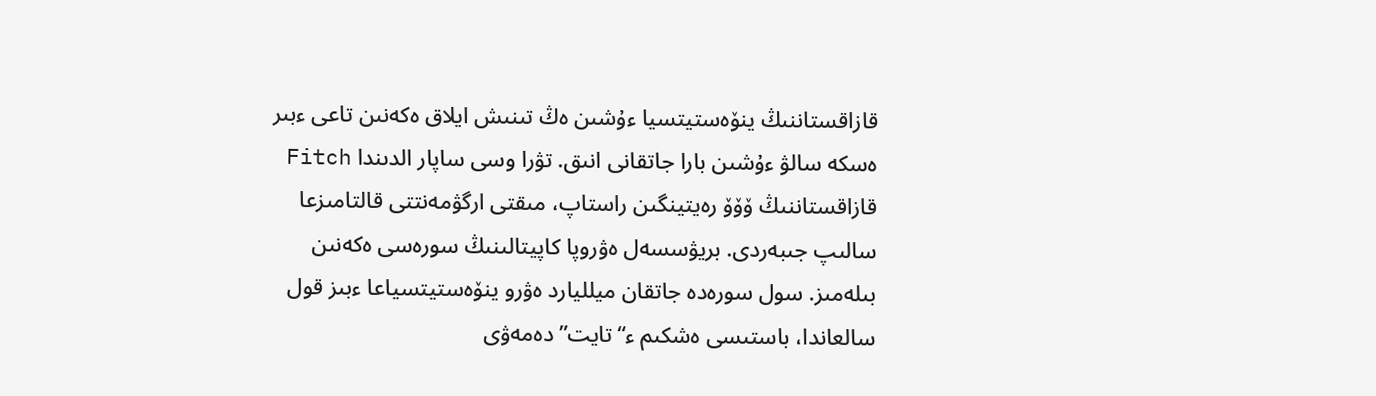قازاقستاننىڭ ينۆەستيتسيا ءۇشىن ەڭ تىنىش ايلاق ەكەنىن تاعى ءبىر ەسكە سالۋ ءۇشىن بارا جاتقانى انىق. تۋرا وسى ساپار الدىندا Fitch قازاقستاننىڭ ۆۆۆ رەيتينگىن راستاپ، مىقتى ارگۋمەنتتى قالتامىزعا سالىپ جىبەردى. بريۋسسەل ەۋروپا كاپيتالىنىڭ سورەسى ەكەنىن بىلەمىز. سول سورەدە جاتقان ميلليارد ەۋرو ينۆەستيتسياعا ءبىز قول سالعاندا، باستىسى ەشكىم ء“تايت” دەمەۋى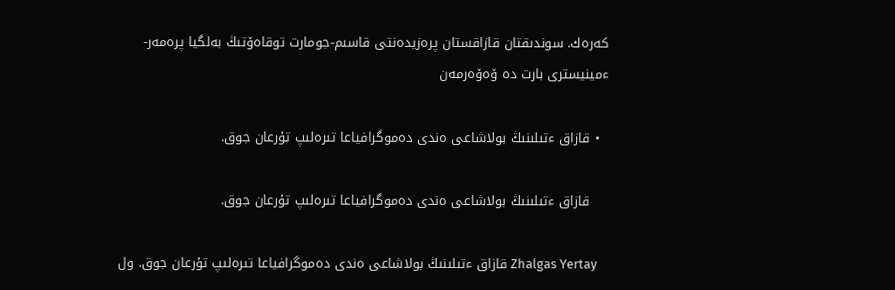كەرەك. سوندىقتان قازاقستان پرەزيدەنتى قاسىم-جومارت توقاەۆتىڭ بەلگيا پرەمەر-ءمينيسترى بارت دە ۆەۆەرمەن

  • قازاق ءتىلىنىڭ بولاشاعى ەندى دەموگرافياعا تىرەلىپ تۇرعان جوق.

    قازاق ءتىلىنىڭ بولاشاعى ەندى دەموگرافياعا تىرەلىپ تۇرعان جوق.

    Zhalgas Yertay قازاق ءتىلىنىڭ بولاشاعى ەندى دەموگرافياعا تىرەلىپ تۇرعان جوق. ول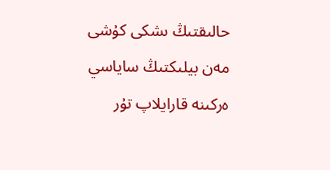حالىقتىڭ ىشكى كۇشى مەن بيلىكتىڭ ساياسي ەركىنە قارايلاپ تۇر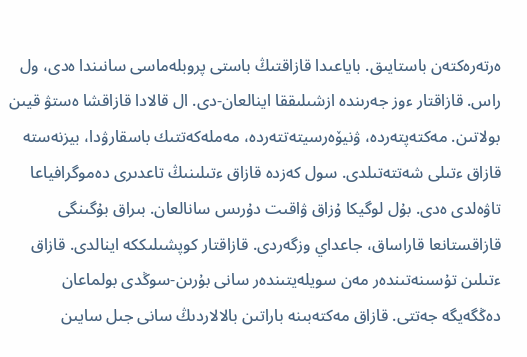ەرتەرەكتەن باستايىق. باياعىدا قازاقتىڭ باستى پروبلەماسى سانىندا ەدى، ول راس. قازاقتار ءوز جەرىندە ازشىلىققا اينالعان-دى. ال قالادا قازاقشا ەستۋ قيىن بولاتىن. مەكتەپتەردە، ۋنيۆەرسيتەتتەردە، مەملەكەتتىك باسقارۋدا، بيزنەستە قازاق ءتىلى شەتتەتىلدى. سول كەزدە قازاق ءتىلىنىڭ تاعدىرى دەموگرافياعا تاۋەلدى ەدى. بۇل لوگيكا ۇزاق ۋاقىت دۇرىس سانالعان. بىراق بۇگىنگى قازاقستانعا قاراساق، جاعداي وزگەردى. قازاقتار كوپشىلىككە اينالدى. قازاق ءتىلىن تۇسىنەتىندەر مەن سويلەيتىندەر سانى بۇرىن-سوڭدى بولماعان دەڭگەيگە جەتتى. قازاق مەكتەبىنە باراتىن بالالاردىڭ سانى جىل سايىن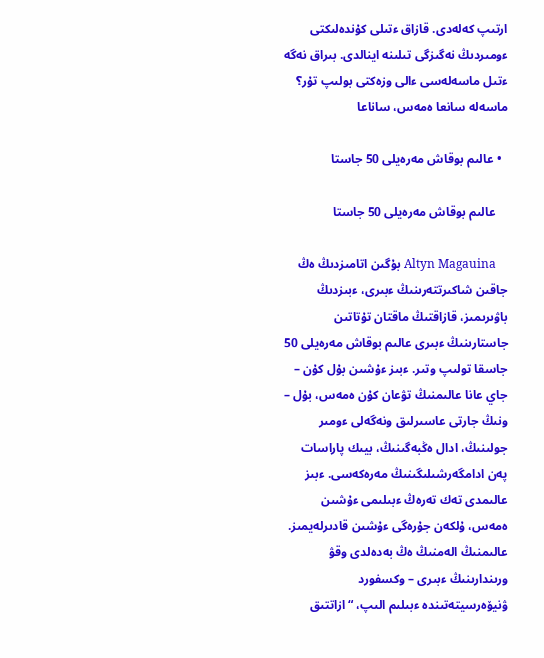ارتىپ كەلەدى. قازاق ءتىلى كۇندەلىكتى ءومىردىڭ نەگىزگى تىلىنە اينالدى. بىراق نەگە ءتىل ماسەلەسى ءالى وزەكتى بولىپ تۇر؟ ماسەلە سانعا ەمەس، ساناعا

  • عالىم بوقاش مەرەيلى 50 جاستا

    عالىم بوقاش مەرەيلى 50 جاستا

    Altyn Magauina بۇگىن اتامىزدىڭ ەڭ جاقىن شاكىرتتەرىنىڭ ءبىرى، ءبىزدىڭ باۋىرىمىز، قازاقتىڭ ماقتان تۇتاتىن جاستارىنىڭ ءبىرى عالىم بوقاش مەرەيلى 50 جاسقا تولىپ وتىر. ءبىز ءۇشىن بۇل كۇن – جاي عانا عالىمنىڭ تۋعان كۇن ەمەس، بۇل – ونىڭ جارتى عاسىرلىق ونەگەلى ءومىر جولىنىڭ، ادال ەڭبەگىنىڭ، بيىك پاراسات پەن ادامگەرشىلىگىنىڭ مەرەكەسى. ءبىز عالىمدى تەك تەرەڭ ءبىلىمى ءۇشىن ەمەس، ۇلكەن جۇرەگى ءۇشىن قادىرلەيمىز. عالىمنىڭ الەمنىڭ ەڭ بەدەلدى وقۋ ورىندارىنىڭ ءبىرى – وكسفورد ۋنيۆەرسيتەتىندە ءبىلىم الىپ، “ازاتتىق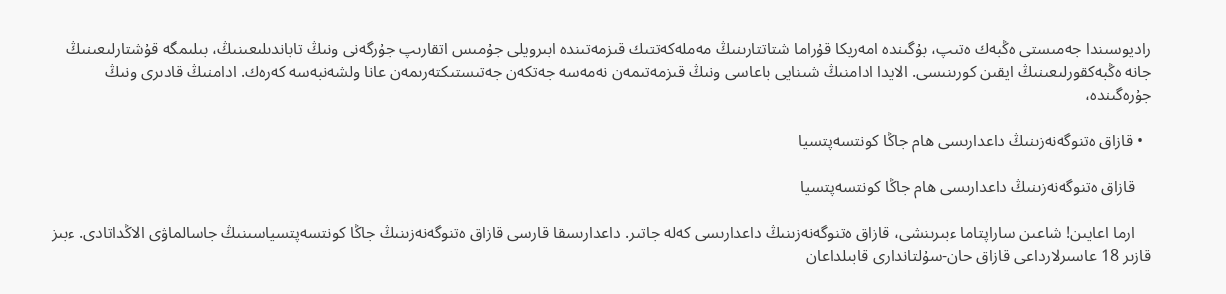راديوسىندا جەمىستى ەڭبەك ەتىپ، بۇگىندە امەريكا قۇراما شتاتتارىنىڭ مەملەكەتتىك قىزمەتىندە ابىرويلى جۇمىس اتقارىپ جۇرگەنى ونىڭ تاباندىلىعىنىڭ، بىلىمگە قۇشتارلىعىنىڭ جانە ەڭبەكقورلىعىنىڭ ايقىن كورىنىسى. الايدا ادامنىڭ شىنايى باعاسى ونىڭ قىزمەتىمەن نەمەسە جەتكەن جەتىستىكتەرىمەن عانا ولشەنبەسە كەرەك. ادامنىڭ قادىرى ونىڭ جۇرەگىندە،

  • قازاق ەتنوگەنەزىنىڭ داعدارىسى ھام جاڭا كونتسەپتسيا

    قازاق ەتنوگەنەزىنىڭ داعدارىسى ھام جاڭا كونتسەپتسيا

    ارما اعايىن! شاعىن ساراپتاما ءبىرىنشى، قازاق ەتنوگەنەزىنىڭ داعدارىسى كەلە جاتىر. داعدارىسقا قارسى قازاق ەتنوگەنەزىنىڭ جاڭا كونتسەپتسياسىنىڭ جاسالماۋى الاڭداتادى. ءبىز قازىر 18 عاسىرلارداعى قازاق حان-سۇلتاندارى قابىلداعان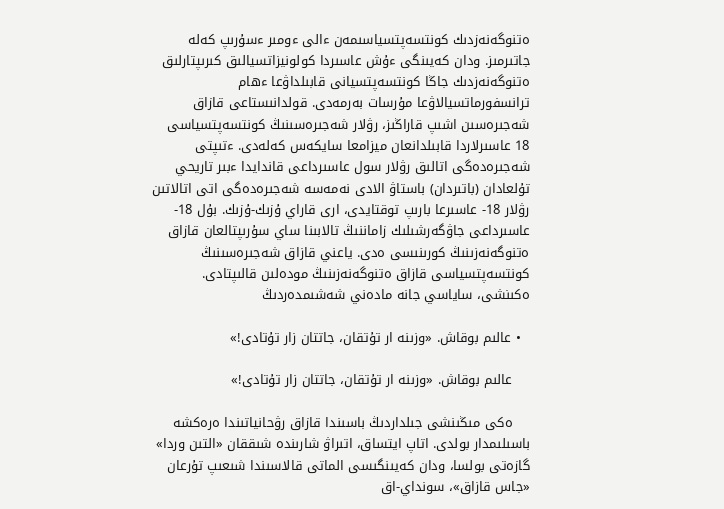ەتنوگەنەزدىك كونتسەپتسياسىمەن ءالى ءومىر ءسۇرىپ كەلە جاتىرمىز. ودان كەيىنگى ءۇش عاسىردا كولونيزاتسيالىق كىرىپتارلىق ەتنوگەنەزدىك جاڭا كونتسەپتسيانى قابىلداۋعا ءھام ترانسفورماتسيالاۋعا مۇرسات بەرمەدى. قولدانىستاعى قازاق شەجىرەسىن اشىپ قاراڭىز، رۋلار شەجىرەسىنىڭ كونتسەپتسياسى 18 عاسىرلاردا قابىلدانعان ميزامعا سايكەس كەلەدى. ءتىپتى شەجىرەدەگى اتالىق رۋلار سول عاسىرداعى قاندايدا ءبىر تاريحي تۇلعادان (باتىردان) باستاۋ الادى نەمەسە شەجىرەدەگى اتى اتالاتىن رۋلار 18- عاسىرعا بارىپ توقتايدى، ارى قاراي ۇزىك-ۇزىك. بۇل 18- عاسىرداعى جاۋگەرشىلىك زاماننىڭ تالابىنا ساي سۇرىپتالعان قازاق ەتنوگەنەزىنىڭ كورىنىسى ەدى. ياعني قازاق شەجىرەسىنىڭ كونتسەپتسياسى قازاق ەتنوگەنەزىنىڭ مودەلىن قالىپتادى. ەكىنشى، ساياسي جانە مادەني شەشىمدەردىڭ

  • عالىم بوقاش. «وزىنە ار تۇتقان، جاتتان زار تۇتادى!»

    عالىم بوقاش. «وزىنە ار تۇتقان، جاتتان زار تۇتادى!»

    ەكى مىڭىنشى جىلداردىڭ باسىندا قازاق رۋحانياتىندا ەرەكشە باسىلىمدار بولدى. اتاپ ايتساق، اتىراۋ شارىندە شىققان «التىن وردا» گازەتى بولسا، ودان كەيىنگىسى الماتى قالاسىندا شىعىپ تۇرعان «جاس قازاق»، سونداي-اق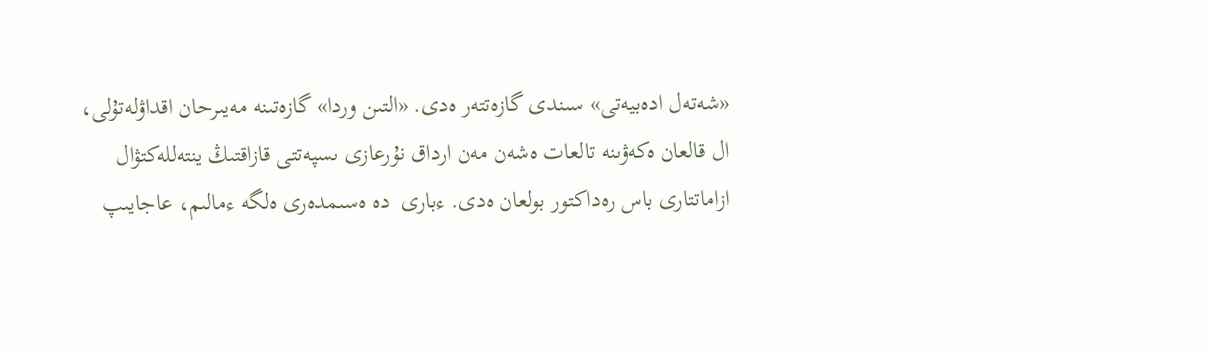«شەتەل ادەبيەتى» سىندى گازەتتەر ەدى. «التىن وردا» گازەتىنە مەيىرحان اقداۋلەتۇلى، ال قالعان ەكەۋىنە تالعات ەشەن مەن ارداق نۇرعازى ىسپەتتى قازاقتىڭ ينتەللەكتۋال ازاماتتارى باس رەداكتور بولعان ەدى. ءبارى  دە ەسىمدەرى ەلگە ءمالىم، عاجايىپ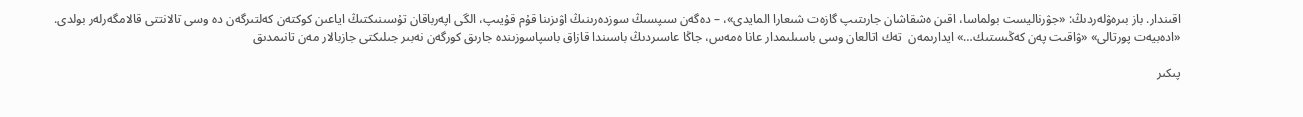اقىندار. باز بىرەۋلەردىڭ: «جۋرناليست بولماسا، اقىن ەشقاشان جارىتىپ گازەت شىعارا المايدى»، – دەگەن سىپسىڭ سوزدەرىنىڭ اۋىزىنا قۇم قۇيىپ، الگى اپەرباقان تۇسىنىكتىڭ اياعىن كوكتەن كەلتىرگەن دە وسى تالانتتى قالامگەرلەر بولدى.  «ادەبيەت پورتالى» «ۋاقىت پەن كەڭىستىك…» ايدارىمەن  تەك اتالعان وسى باسىلىمدار عانا ەمەس، جاڭا عاسىردىڭ باسىندا قازاق باسپاسوزىندە جارىق كورگەن نەبىر جىلىكتى جازبالار مەن تانىمدىق

پىكىر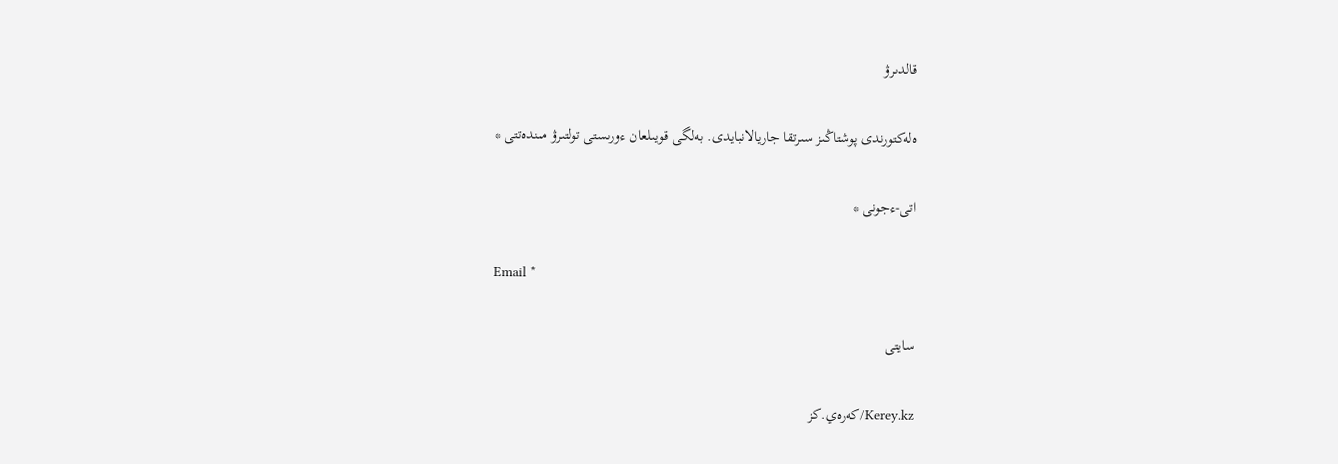قالدىرۋ

ەلەكتورندى پوشتاڭىز سىرتقا جاريالانبايدى. بەلگى قويىلعان ءورىستى تولتىرۋ مىندەتتى *

اتى-ءجونى *

Email *

سايتى

Kerey.kz/كەرەي.كز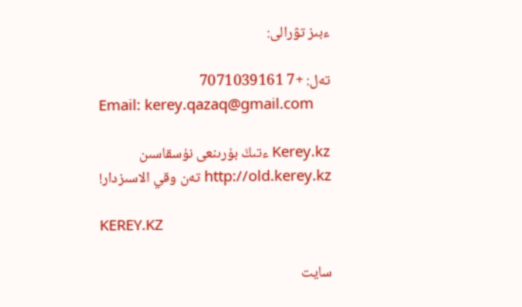ءبىز تۋرالى:

تەل: +7 7071039161
Email: kerey.qazaq@gmail.com

Kerey.kz ءتىڭ بۇرىنعى نۇسقاسىن http://old.kerey.kz تەن وقي الاسىزدار!

KEREY.KZ

سايت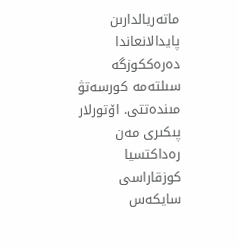ماتەريالدارىن پايدالانعاندا دەرەككوزگە سىلتەمە كورسەتۋ مىندەتتى. اۆتورلار پىكىرى مەن رەداكتسيا كوزقاراسى سايكەس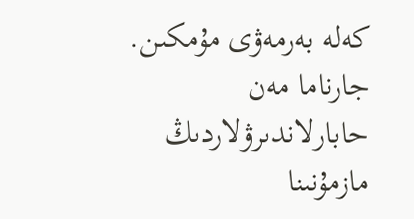كەلە بەرمەۋى مۇمكىن. جارناما مەن حابارلاندىرۋلاردىڭ مازمۇنىنا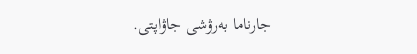جارناما بەرۋشى جاۋاپتى.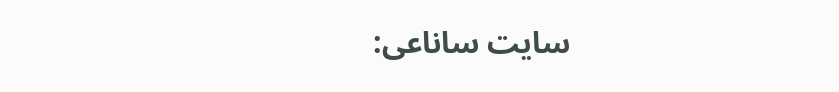سايت ساناعى: